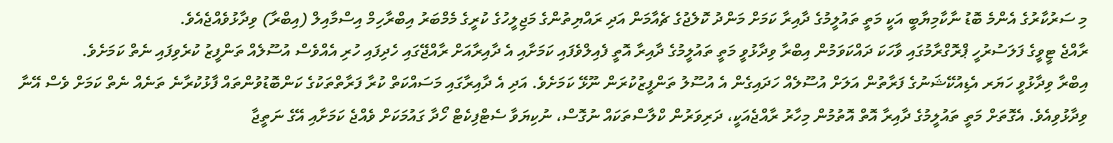މި ސަރުކާރުގެ އެންމެ ބޮޑު ނާކާމިޔާބީ އަކީ މަތީ ތައުލީމުގެ ދާއިރާ ކަމަށް މަންދު ކޮލެޖުގެ ޗެއާމަން އަދި ރައްޔިތުންގެ މަޖިލީހުގެ ކުރީގެ މެމްބަރު އިބްރާހިމް އިސްމާއިލް (އިބްރާ) ވިދާޅުވެއްޖެއެވެ.
ރާއްޖެ ޓީވީގެ ފަލަސުރުހީ ޕްރޮގްރާމުގައި ވާހަކަ ދައްކަވަމުން އިބްރާ ވިދާޅުވީ މަތީ ތައުލީމުގެ ދާއިރާ އޮތީ ފެއިލްވެފައި ކަމަށާއި އެ ދާއިރާއަށް ރާއްޖޭގައި ހެދިފައި ހުރި އެއްވެސް އުސޫލެއް ތަންފީޒު ކުރެވިފައި ނެތް ކަމަށެވެ.
އިބްރާ ވިދާޅުވީ ހަޔަރ އެޑިއުކޭޝަނުގެ ފަރާތުން އަލަށް އުސޫލެއް ހަދައިގެން އެ އުސޫލު ތަންފީޒުކުރަން ނޫޅޭ ކަމަށެވެ. އަދި އެ ދާއިރާގައި މަސައްކަތް ކުރާ ފަރާތްތަކުގެ ކަންބޮޑުވުންތައް ފާޅުކުރާނެ ތަނެއް ނެތް ކަމަށް ވެސް އޭނާ ވިދާޅުވިއެވެ. އެގޮތަށް މަތީ ތައުލީމުގެ ދާއިރާ އޮތް އޮތުމުން މިހާރު ރާއްޖެއަކީ، ދަރިވަރުން ކްލާސްތަކައް ނުގޮސް، ނުކިޔަވާ ސެޓްފިކެޓް ހޯދާ ގައުމަކަށް ވެއްޖެ ކަމަށާއި އޭގެ ނަތީޖާ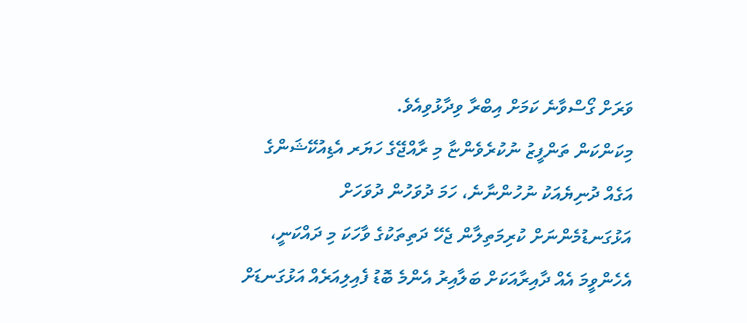ވަރަށް ގޯސްވާނެ ކަމަށް އިބްރާ ވިދާޅުވިއެވެ.
މިކަންކަން ތަންފީޒު ނުކުރެވެންޏާ މި ރާއްޖޭގެ ހަޔަރ އެޑިއުކޭޝަންގެ އަގެއް ދުނިޔެއަކު ނުހުންނާނެ، ހަމަ ދުވަހުން ދުވަހަށް އަޅުގަނޑުމެންނަށް ކުރިމަތިލާން ޖެހޭ ދަތިތަކުގެ ވާހަކަ މި ދައްކަނީ، އެހެންވީމަ އެއް ދާއިރާއަކަށް ބަލާއިރު އެންމެ ބޮޑު ފެއިލިއަރެއް އަޅުގަނޑަށް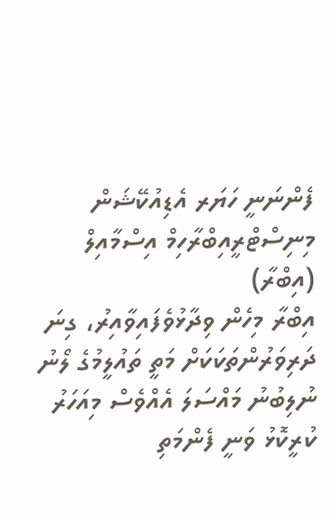ފެންނަނީ ހަޔަރ އެޑިއުކޭޝަން މިނިސްޓްރީއިބްރާހިމް އިސްމާއިލް (އިބްރާ)
އިބްރާ މިހެން ވިދާޅުވެފައިވާއިރު، ގިނަ ދަރިވަރުންތަކަކަށް މަތީ ތައުލީމުގެ ލޯނު ނުލިބުނު މައްސަލަ އެއްވެސް މިއަހަރު ކުރީކޮޅު ވަނީ ފެންމަތި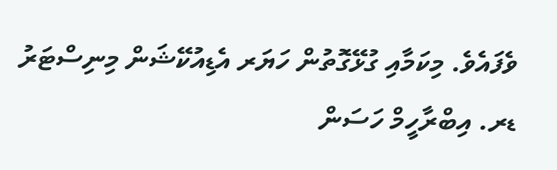ވެފައެވެ. މިކަމާއި ގުޅޭގޮތުން ހަޔަރ އެޑިއުކޭޝަން މިނިސްޓަރު ޑރ. އިބްރާހީމް ހަސަން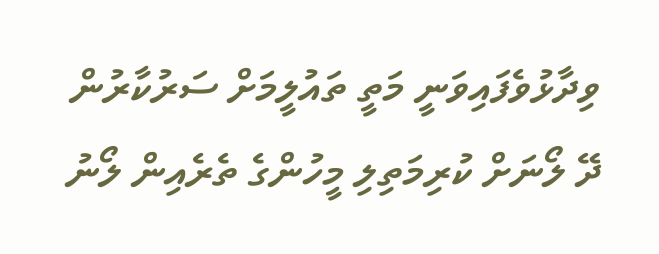ވިދާޅުވެފައިވަނީ މަތީ ތައުލީމަށް ސަރުކާރުން ދޭ ލޯނަށް ކުރިމަތިލި މީހުންގެ ތެރެއިން ލޯނު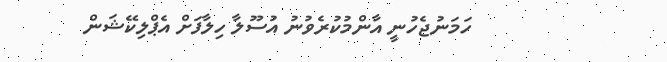ހަމަނުޖެހުނީ އާންމުކުރެވުނު އުސޫލާ ހިލާފަށް އެޕްލިކޭޝަން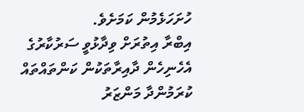ހުށަހަޅެމުން ކަމަށެވެ.
އިބްރާ އިތުރަށް ވިދާޅުވީ ސަރުކާރުގެ އެހެނިހެން ދާއިރާތަކުން ކަންތައްތައް ކުރަމުންދާ މަންޒަރު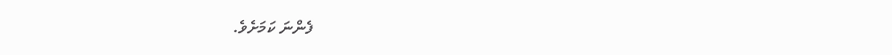ފެންނަ ކަމަށެވެ.